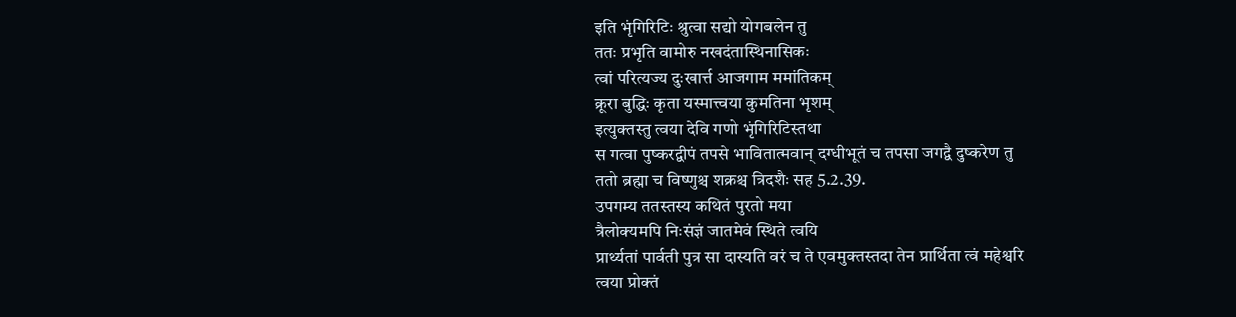इति भृंगिरिटिः श्रुत्वा सद्यो योगबलेन तु
ततः प्रभृति वामोरु नखदंतास्थिनासिकः
त्वां परित्यज्य दुःखार्त्त आजगाम ममांतिकम्
क्रूरा बुद्धिः कृता यस्मात्त्वया कुमतिना भृशम्
इत्युक्तस्तु त्वया देवि गणो भृंगिरिटिस्तथा
स गत्वा पुष्करद्वीपं तपसे भावितात्मवान् दग्धीभूतं च तपसा जगद्वै दुष्करेण तु
ततो ब्रह्मा च विष्णुश्च शक्रश्च त्रिदशैः सह 5.2.39.
उपगम्य ततस्तस्य कथितं पुरतो मया
त्रैलोक्यमपि निःसंज्ञं जातमेवं स्थिते त्वयि
प्रार्थ्यतां पार्वती पुत्र सा दास्यति वरं च ते एवमुक्तस्तदा तेन प्रार्थिता त्वं महेश्वरि
त्वया प्रोक्तं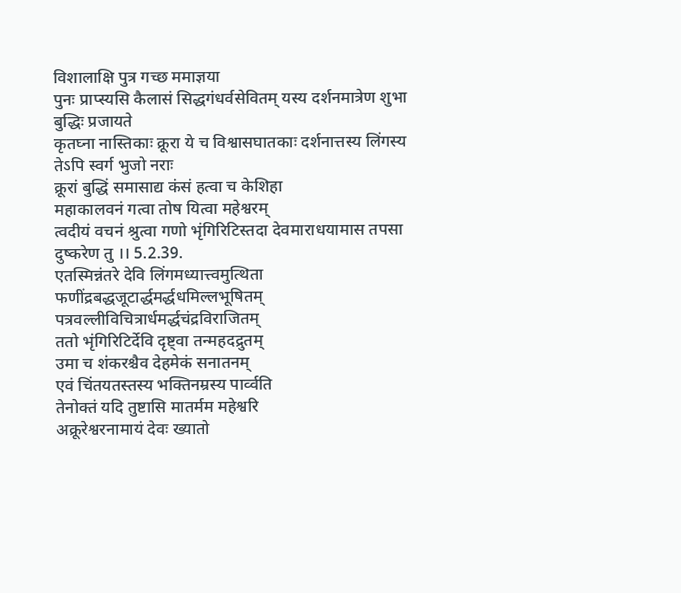विशालाक्षि पुत्र गच्छ ममाज्ञया
पुनः प्राप्स्यसि कैलासं सिद्धगंधर्वसेवितम् यस्य दर्शनमात्रेण शुभा बुद्धिः प्रजायते
कृतघ्ना नास्तिकाः क्रूरा ये च विश्वासघातकाः दर्शनात्तस्य लिंगस्य तेऽपि स्वर्ग भुजो नराः
क्रूरां बुद्धिं समासाद्य कंसं हत्वा च केशिहा
महाकालवनं गत्वा तोष यित्वा महेश्वरम्
त्वदीयं वचनं श्रुत्वा गणो भृंगिरिटिस्तदा देवमाराधयामास तपसा दुष्करेण तु ।। 5.2.39.
एतस्मिन्नंतरे देवि लिंगमध्यात्त्वमुत्थिता फणींद्रबद्धजूटार्द्धमर्द्धधमिल्लभूषितम्
पत्रवल्लीविचित्रार्धमर्द्धचंद्रविराजितम्
ततो भृंगिरिटिर्देवि दृष्ट्वा तन्महदद्रुतम्
उमा च शंकरश्चैव देहमेकं सनातनम्
एवं चिंतयतस्तस्य भक्तिनम्रस्य पार्व्वति
तेनोक्तं यदि तुष्टासि मातर्मम महेश्वरि
अक्रूरेश्वरनामायं देवः ख्यातो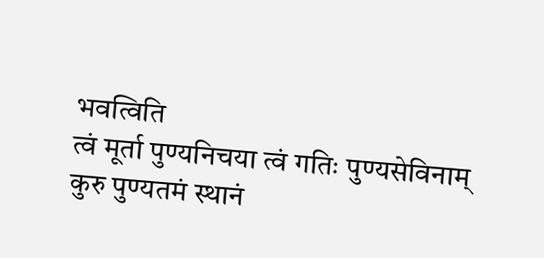भवत्विति
त्वं मूर्ता पुण्यनिचया त्वं गतिः पुण्यसेविनाम्
कुरु पुण्यतमं स्थानं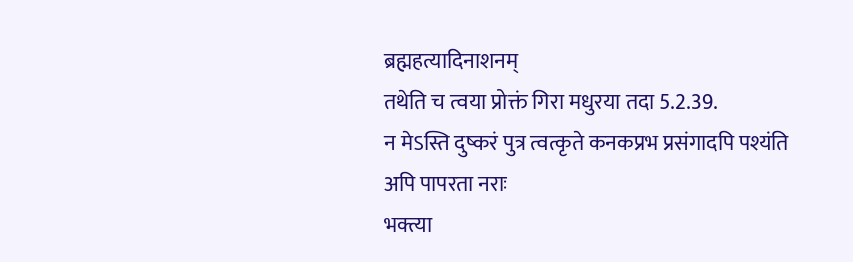ब्रह्महत्यादिनाशनम्
तथेति च त्वया प्रोक्तं गिरा मधुरया तदा 5.2.39.
न मेऽस्ति दुष्करं पुत्र त्वत्कृते कनकप्रभ प्रसंगादपि पश्यंति अपि पापरता नराः
भक्त्या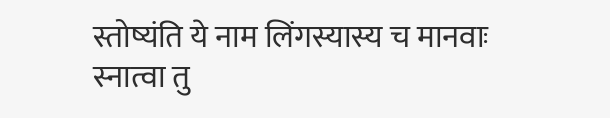स्तोष्यंति ये नाम लिंगस्यास्य च मानवाः
स्नात्वा तु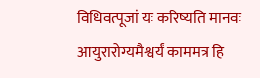विधिवत्पूजां यः करिष्यति मानवः
आयुरारोग्यमैश्वर्यं काममत्र हि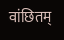वांछितम्